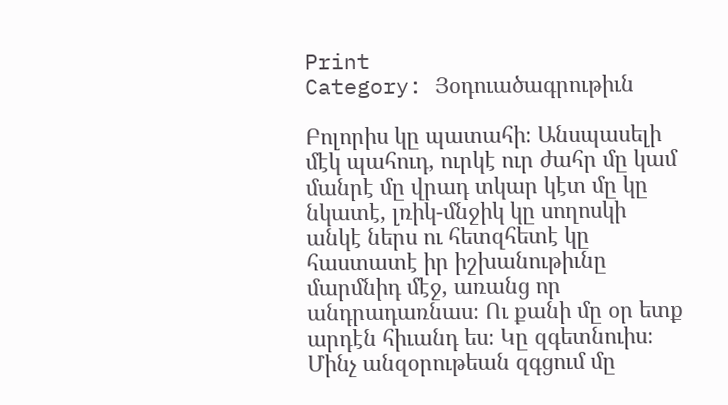Print
Category: Յօդուածագրութիւն

Բոլորիս կը պատահի։ Անսպասելի մէկ պահուդ, ուրկէ ուր ժահր մը կամ մանրէ մը վրադ տկար կէտ մը կը նկատէ, լռիկ-մնջիկ կը սողոսկի անկէ ներս ու հետզհետէ կը հաստատէ իր իշխանութիւնը մարմնիդ մէջ, առանց որ անդրադառնաս։ Ու քանի մը օր ետք արդէն հիւանդ ես։ Կը զգետնուիս։ Մինչ անզօրութեան զգցում մը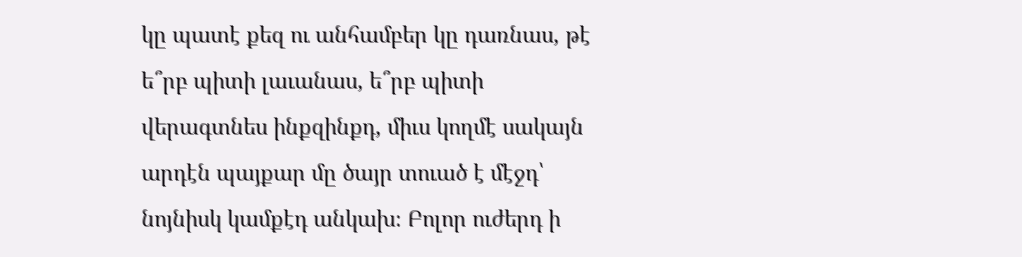կը պատէ քեզ ու անհամբեր կը դառնաս, թէ ե՞րբ պիտի լաւանաս, ե՞րբ պիտի վերագտնես ինքզինքդ, միւս կողմէ սակայն արդէն պայքար մը ծայր տուած է մէջդ՝ նոյնիսկ կամքէդ անկախ։ Բոլոր ուժերդ ի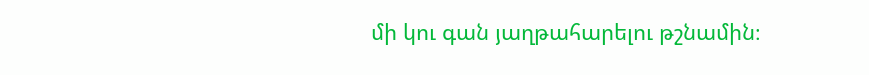մի կու գան յաղթահարելու թշնամին։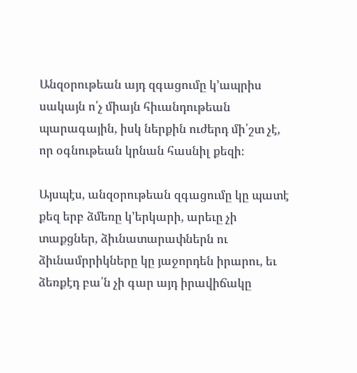Անզօրութեան այդ զգացումը կ՚ապրիս սակայն ո՛չ միայն հիւանդութեան պարագային, իսկ ներքին ուժերդ մի՛շտ չէ, որ օգնութեան կրնան հասնիլ քեզի։

Այսպէս, անզօրութեան զգացումը կը պատէ քեզ երբ ձմեռը կ՚երկարի, արեւը չի տաքցներ, ձիւնատարափներն ու ձիւնամրրիկները կը յաջորդեն իրարու, եւ ձեռքէդ բա՛ն չի գար այդ իրավիճակը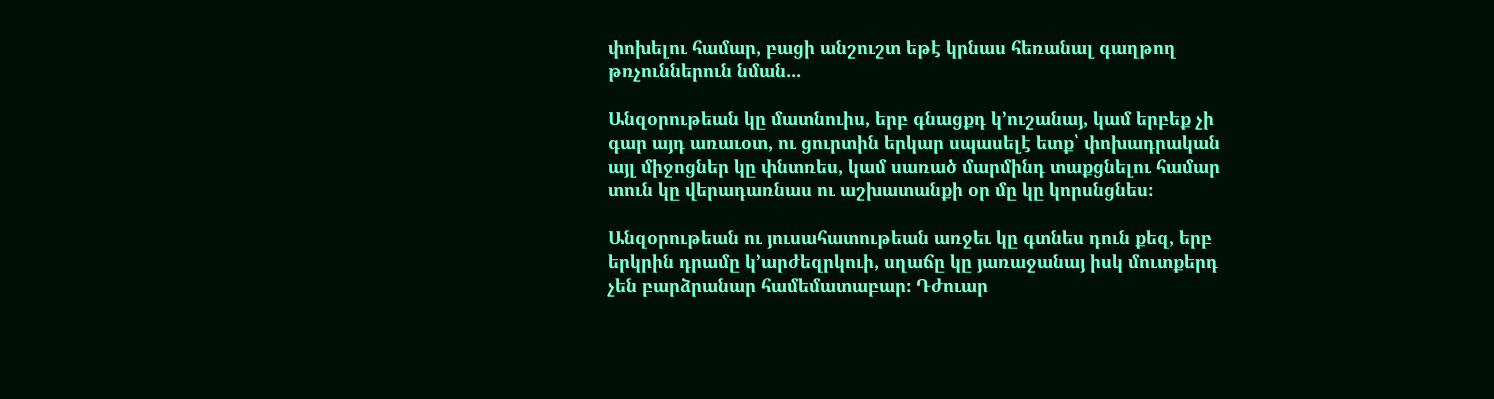փոխելու համար, բացի անշուշտ եթէ կրնաս հեռանալ գաղթող թռչուններուն նման...

Անզօրութեան կը մատնուիս, երբ գնացքդ կ՚ուշանայ, կամ երբեք չի գար այդ առաւօտ, ու ցուրտին երկար սպասելէ ետք՝ փոխադրական այլ միջոցներ կը փնտռես, կամ սառած մարմինդ տաքցնելու համար տուն կը վերադառնաս ու աշխատանքի օր մը կը կորսնցնես։

Անզօրութեան ու յուսահատութեան առջեւ կը գտնես դուն քեզ, երբ երկրին դրամը կ՚արժեզրկուի, սղաճը կը յառաջանայ իսկ մուտքերդ չեն բարձրանար համեմատաբար։ Դժուար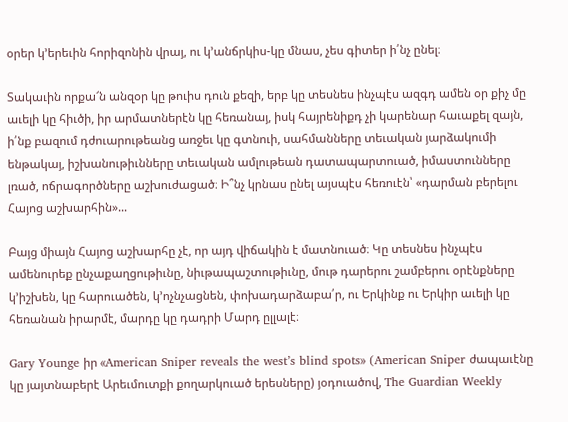օրեր կ՚երեւին հորիզոնին վրայ, ու կ՚անճրկիս-կը մնաս, չես գիտեր ի՛նչ ընել։

Տակաւին որքա՜ն անզօր կը թուիս դուն քեզի, երբ կը տեսնես ինչպէս ազգդ ամեն օր քիչ մը աւելի կը հիւծի, իր արմատներէն կը հեռանայ, իսկ հայրենիքդ չի կարենար հաւաքել զայն, ի՛նք բազում դժուարութեանց առջեւ կը գտնուի, սահմանները տեւական յարձակումի ենթակայ, իշխանութիւնները տեւական ամլութեան դատապարտուած, իմաստունները լռած, ոճրագործները աշխուժացած։ Ի՞նչ կրնաս ընել այսպէս հեռուէն՝ «դարման բերելու Հայոց աշխարհին»...

Բայց միայն Հայոց աշխարհը չէ, որ այդ վիճակին է մատնուած։ Կը տեսնես ինչպէս ամենուրեք ընչաքաղցութիւնը, նիւթապաշտութիւնը, մութ դարերու շամբերու օրէնքները կ՚իշխեն, կը հարուածեն, կ՚ոչնչացնեն, փոխադարձաբա՛ր, ու Երկինք ու Երկիր աւելի կը հեռանան իրարմէ, մարդը կը դադրի Մարդ ըլլալէ։

Gary Younge իր «American Sniper reveals the west’s blind spots» (American Sniper ժապաւէնը կը յայտնաբերէ Արեւմուտքի քողարկուած երեսները) յօդուածով, The Guardian Weekly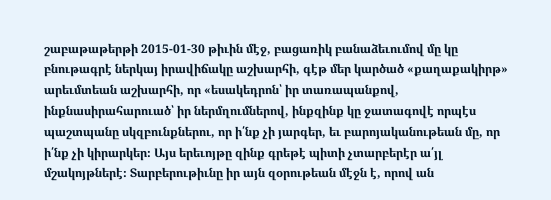շաբաթաթերթի 2015-01-30 թիւին մէջ, բացառիկ բանաձեւումով մը կը բնութագրէ ներկայ իրավիճակը աշխարհի, գէթ մեր կարծած «քաղաքակիրթ» արեւմտեան աշխարհի, որ «եսակեդրոն՝ իր տառապանքով, ինքնասիրահարուած՝ իր ներմղումներով, ինքզինք կը ջատագովէ որպէս պաշտպանը սկզբունքներու, որ ի՛նք չի յարգեր, եւ բարոյականութեան մը, որ ի՛նք չի կիրարկեր։ Այս երեւոյթը զինք գրեթէ պիտի չտարբերէր ա՛յլ մշակոյթներէ։ Տարբերութիւնը իր այն զօրութեան մէջն է, որով ան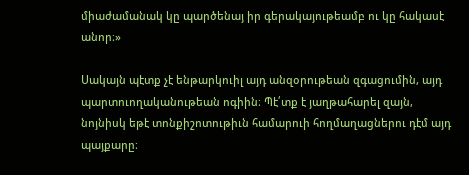միաժամանակ կը պարծենայ իր գերակայութեամբ ու կը հակասէ անոր։»

Սակայն պէտք չէ ենթարկուիլ այդ անզօրութեան զգացումին, այդ պարտուողականութեան ոգիին։ Պէ՛տք է յաղթահարել զայն, նոյնիսկ եթէ տոնքիշոտութիւն համարուի հողմաղացներու դէմ այդ պայքարը։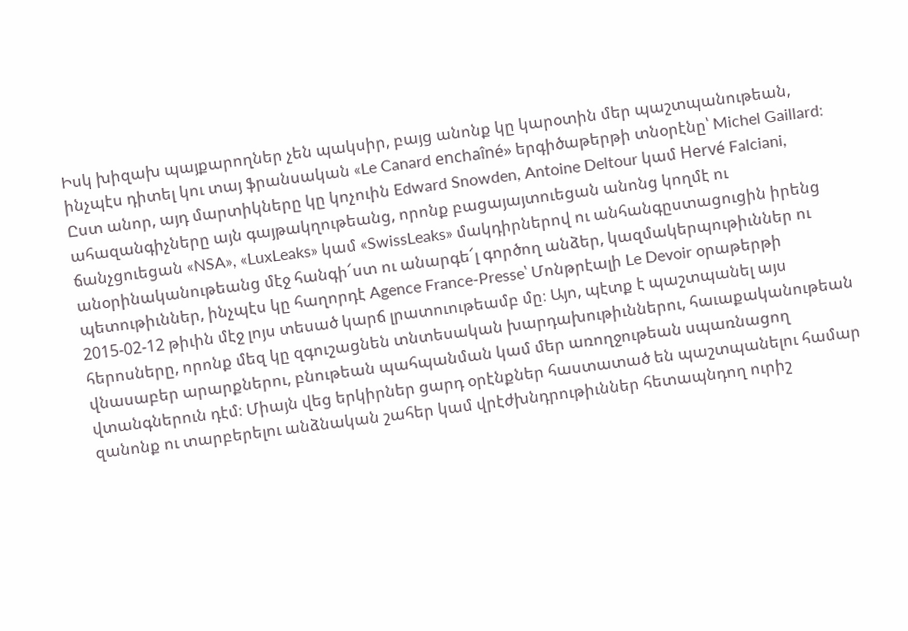Իսկ խիզախ պայքարողներ չեն պակսիր, բայց անոնք կը կարօտին մեր պաշտպանութեան, ինչպէս դիտել կու տայ ֆրանսական «Le Canard enchaîné» երգիծաթերթի տնօրէնը՝ Michel Gaillard։ Ըստ անոր, այդ մարտիկները կը կոչուին Edward Snowden, Antoine Deltour կամ Hervé Falciani, ահազանգիչները այն գայթակղութեանց, որոնք բացայայտուեցան անոնց կողմէ ու ճանչցուեցան «NSA», «LuxLeaks» կամ «SwissLeaks» մակդիրներով ու անհանգըստացուցին իրենց անօրինականութեանց մէջ հանգի՜ստ ու անարգե՜լ գործող անձեր, կազմակերպութիւններ ու պետութիւններ, ինչպէս կը հաղորդէ Agence France-Presse՝ Մոնթրէալի Le Devoir օրաթերթի 2015-02-12 թիւին մէջ լոյս տեսած կարճ լրատուութեամբ մը։ Այո, պէտք է պաշտպանել այս հերոսները, որոնք մեզ կը զգուշացնեն տնտեսական խարդախութիւններու, հաւաքականութեան վնասաբեր արարքներու, բնութեան պահպանման կամ մեր առողջութեան սպառնացող վտանգներուն դէմ։ Միայն վեց երկիրներ ցարդ օրէնքներ հաստատած են պաշտպանելու համար զանոնք ու տարբերելու անձնական շահեր կամ վրէժխնդրութիւններ հետապնդող ուրիշ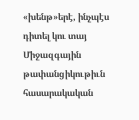«խենթ»երէ, ինչպէս դիտել կու տայ Միջազգային թափանցիկութիւն հասարակական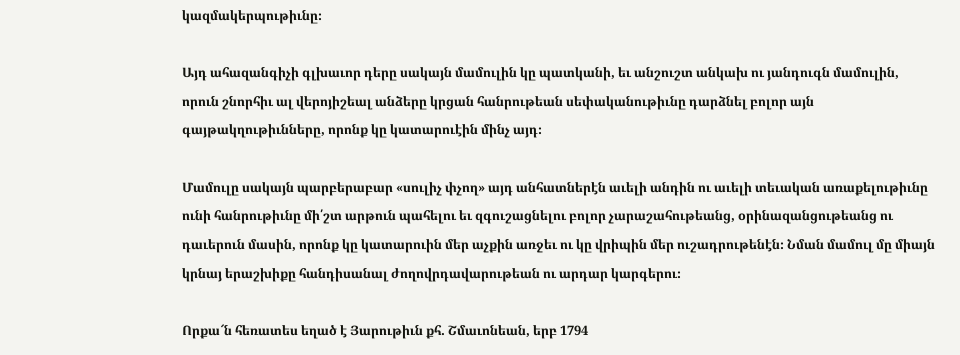կազմակերպութիւնը։

Այդ ահազանգիչի գլխաւոր դերը սակայն մամուլին կը պատկանի, եւ անշուշտ անկախ ու յանդուգն մամուլին, որուն շնորհիւ ալ վերոյիշեալ անձերը կրցան հանրութեան սեփականութիւնը դարձնել բոլոր այն գայթակղութիւնները, որոնք կը կատարուէին մինչ այդ։

Մամուլը սակայն պարբերաբար «սուլիչ փչող» այդ անհատներէն աւելի անդին ու աւելի տեւական առաքելութիւնը ունի հանրութիւնը մի՛շտ արթուն պահելու եւ զգուշացնելու բոլոր չարաշահութեանց, օրինազանցութեանց ու դաւերուն մասին, որոնք կը կատարուին մեր աչքին առջեւ ու կը վրիպին մեր ուշադրութենէն։ Նման մամուլ մը միայն կրնայ երաշխիքը հանդիսանալ ժողովրդավարութեան ու արդար կարգերու։

Որքա՜ն հեռատես եղած է Յարութիւն քհ. Շմաւոնեան, երբ 1794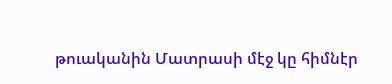թուականին Մատրասի մէջ կը հիմնէր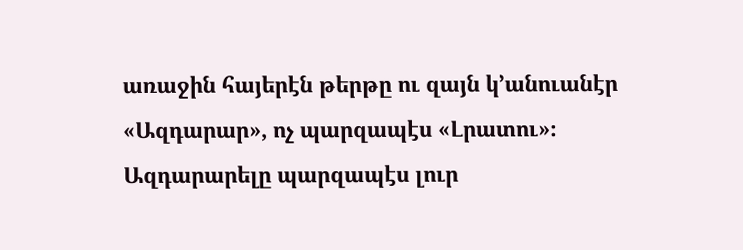առաջին հայերէն թերթը ու զայն կ՚անուանէր «Ազդարար», ոչ պարզապէս «Լրատու»։ Ազդարարելը պարզապէս լուր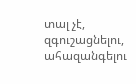տալ չէ, զգուշացնելու, ահազանգելու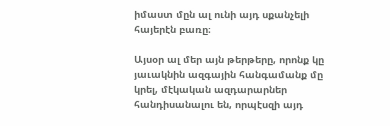իմաստ մըն ալ ունի այդ սքանչելի հայերէն բառը։

Այսօր ալ մեր այն թերթերը, որոնք կը յաւակնին ազգային հանգամանք մը կրել, մէկական ազդարարներ հանդիսանալու են, որպէսզի այդ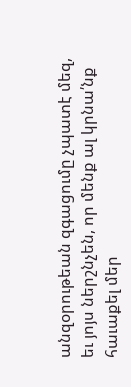անզօրութեան զգացումը չպատէ մեզ, եւ յոյս ներշնչեն, որ մենք ալ կրնա՛նք հաւաքել մեր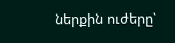ներքին ուժերը՝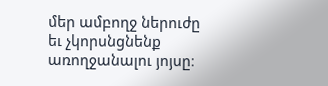մեր ամբողջ ներուժը եւ չկորսնցնենք առողջանալու յոյսը։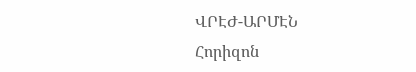ՎՐԷԺ-ԱՐՄԷՆ
Հորիզոն